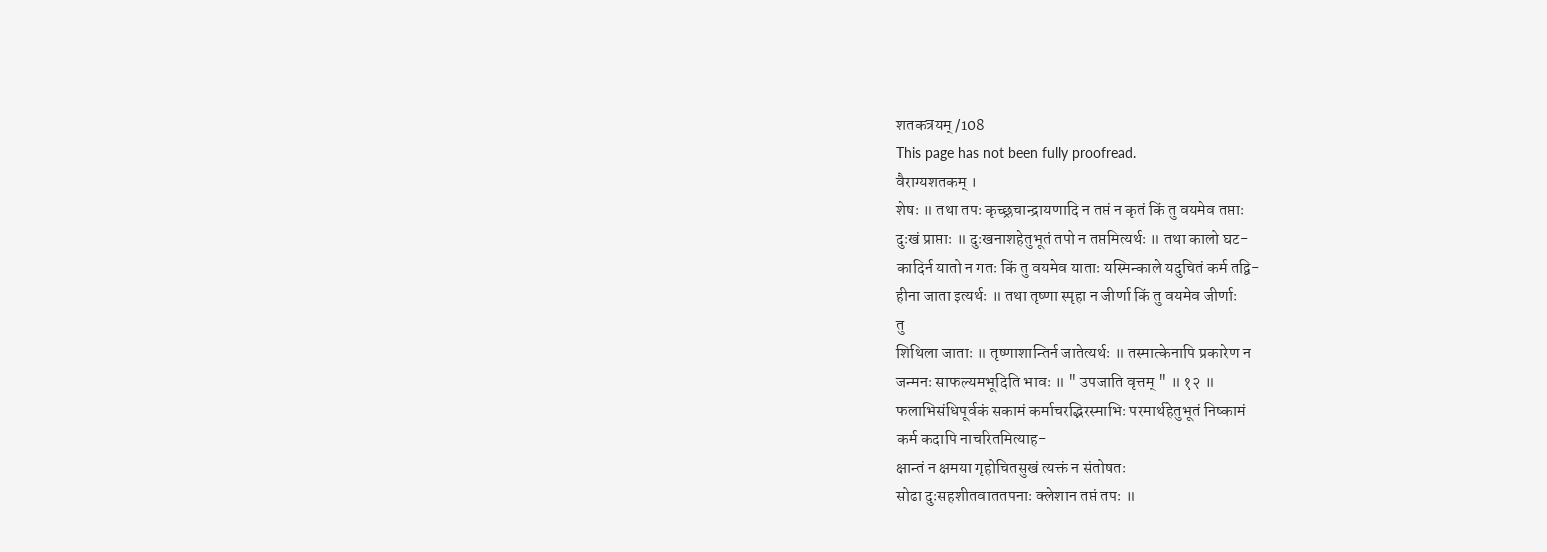शतकत्रयम् /108
This page has not been fully proofread.
वैराग्यशतकम् ।
शेषः ॥ तथा तपः कृच्छ्रचान्द्रायणादि न तप्तं न कृतं किं तु वयमेव तप्ताः
दुःखं प्राप्ताः ॥ दुःखनाशहेतुभूतं तपो न तप्तमित्यर्थः ॥ तथा कालो घट-
कादिर्न यातो न गतः किं तु वयमेव याताः यस्मिन्काले यदुचितं कर्म तद्वि-
हीना जाता इत्यर्थः ॥ तथा तृष्णा स्पृहा न जीर्णा किं तु वयमेव जीर्णाः
तु
शिथिला जाताः ॥ तृष्णाशान्तिर्न जातेत्यर्थः ॥ तस्मात्केनापि प्रकारेण न
जन्मनः साफल्यमभूदिति भावः ॥ " उपजाति वृत्तम् " ॥ १२ ॥
फलाभिसंधिपूर्वकं सकामं कर्माचरद्भिरस्माभिः परमार्थहेतुभूतं निष्कामं
कर्म कदापि नाचरितमित्याह-
क्षान्तं न क्षमया गृहोचितसुखं त्यक्तं न संतोषतः
सोढा दुःसहशीतवाततपनाः क्लेशान तप्तं तपः ॥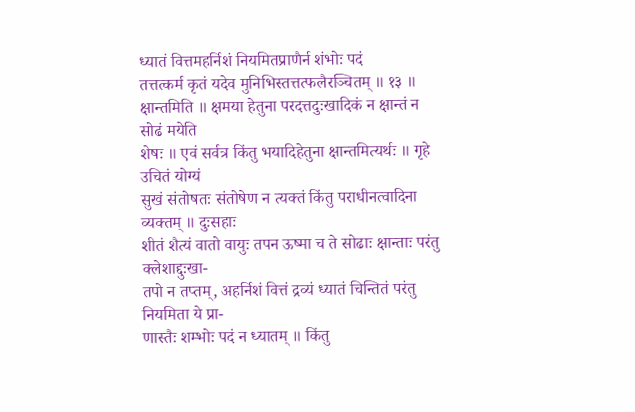ध्यातं वित्तमहर्निशं नियमितप्राणैर्न शंभोः पदं
तत्तत्कर्म कृतं यदेव मुनिभिस्तत्तत्फलैरञ्चितम् ॥ १३ ॥
क्षान्तमिति ॥ क्षमया हेतुना परदत्तदुःखादिकं न क्षान्तं न सोढं मयेति
शेषः ॥ एवं सर्वत्र किंतु भयादिहेतुना क्षान्तमित्यर्थः ॥ गृहे उचितं योग्यं
सुखं संतोषतः संतोषेण न त्यक्तं किंतु पराधीनत्वादिना व्यक्तम् ॥ दुःसहाः
शीतं शैत्यं वातो वायुः तपन ऊष्मा च ते सोढाः क्षान्ताः परंतु क्लेशाद्दुःखा-
तपो न तप्तम्, अहर्निशं वित्तं द्रव्यं ध्यातं चिन्तितं परंतु नियमिता ये प्रा-
णास्तैः शम्भोः पदं न ध्यातम् ॥ किंतु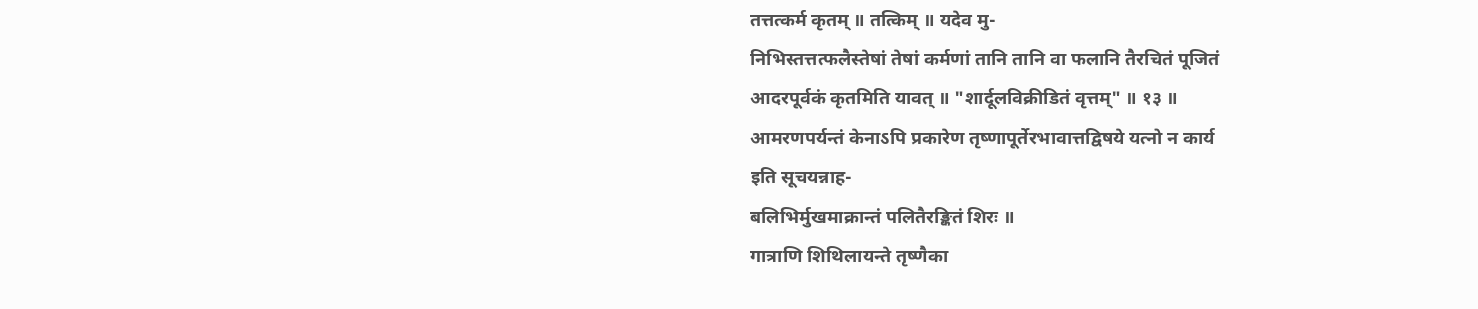तत्तत्कर्म कृतम् ॥ तत्किम् ॥ यदेव मु-
निभिस्तत्तत्फलैस्तेषां तेषां कर्मणां तानि तानि वा फलानि तैरचितं पूजितं
आदरपूर्वकं कृतमिति यावत् ॥ "शार्दूलविक्रीडितं वृत्तम्" ॥ १३ ॥
आमरणपर्यन्तं केनाऽपि प्रकारेण तृष्णापूर्तेरभावात्तद्विषये यत्नो न कार्य
इति सूचयन्नाह-
बलिभिर्मुखमाक्रान्तं पलितैरङ्कितं शिरः ॥
गात्राणि शिथिलायन्ते तृष्णैका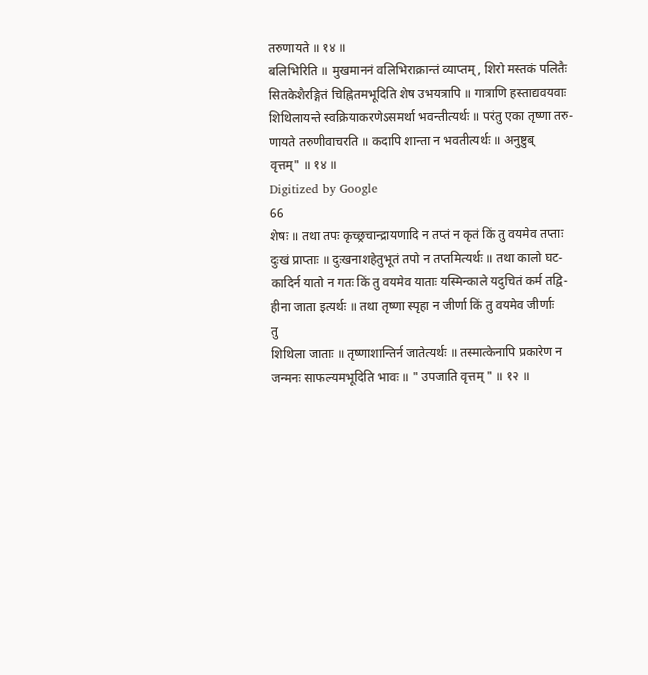तरुणायते ॥ १४ ॥
बलिभिरिति ॥ मुखमाननं वलिभिराक्रान्तं व्याप्तम्, शिरो मस्तकं पलितैः
सितकेशैरङ्गितं चिह्नितमभूदिति शेष उभयत्रापि ॥ गात्राणि हस्ताद्यवयवाः
शिथिलायन्ते स्वक्रियाकरणेऽसमर्था भवन्तीत्यर्थः ॥ परंतु एका तृष्णा तरु-
णायते तरुणीवाचरति ॥ कदापि शान्ता न भवतीत्यर्थः ॥ अनुष्टुब्
वृत्तम्" ॥ १४ ॥
Digitized by Google
66
शेषः ॥ तथा तपः कृच्छ्रचान्द्रायणादि न तप्तं न कृतं किं तु वयमेव तप्ताः
दुःखं प्राप्ताः ॥ दुःखनाशहेतुभूतं तपो न तप्तमित्यर्थः ॥ तथा कालो घट-
कादिर्न यातो न गतः किं तु वयमेव याताः यस्मिन्काले यदुचितं कर्म तद्वि-
हीना जाता इत्यर्थः ॥ तथा तृष्णा स्पृहा न जीर्णा किं तु वयमेव जीर्णाः
तु
शिथिला जाताः ॥ तृष्णाशान्तिर्न जातेत्यर्थः ॥ तस्मात्केनापि प्रकारेण न
जन्मनः साफल्यमभूदिति भावः ॥ " उपजाति वृत्तम् " ॥ १२ ॥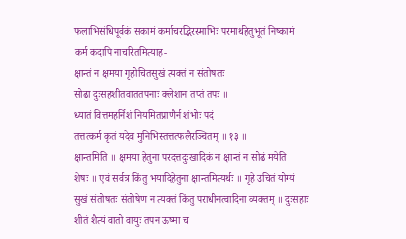फलाभिसंधिपूर्वकं सकामं कर्माचरद्भिरस्माभिः परमार्थहेतुभूतं निष्कामं
कर्म कदापि नाचरितमित्याह-
क्षान्तं न क्षमया गृहोचितसुखं त्यक्तं न संतोषतः
सोढा दुःसहशीतवाततपनाः क्लेशान तप्तं तपः ॥
ध्यातं वित्तमहर्निशं नियमितप्राणैर्न शंभोः पदं
तत्तत्कर्म कृतं यदेव मुनिभिस्तत्तत्फलैरञ्चितम् ॥ १३ ॥
क्षान्तमिति ॥ क्षमया हेतुना परदत्तदुःखादिकं न क्षान्तं न सोढं मयेति
शेषः ॥ एवं सर्वत्र किंतु भयादिहेतुना क्षान्तमित्यर्थः ॥ गृहे उचितं योग्यं
सुखं संतोषतः संतोषेण न त्यक्तं किंतु पराधीनत्वादिना व्यक्तम् ॥ दुःसहाः
शीतं शैत्यं वातो वायुः तपन ऊष्मा च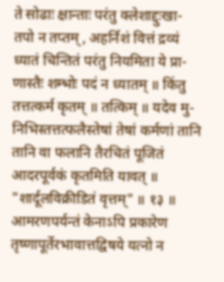ते सोढाः क्षान्ताः परंतु क्लेशाद्दुःखा-
तपो न तप्तम्, अहर्निशं वित्तं द्रव्यं ध्यातं चिन्तितं परंतु नियमिता ये प्रा-
णास्तैः शम्भोः पदं न ध्यातम् ॥ किंतु तत्तत्कर्म कृतम् ॥ तत्किम् ॥ यदेव मु-
निभिस्तत्तत्फलैस्तेषां तेषां कर्मणां तानि तानि वा फलानि तैरचितं पूजितं
आदरपूर्वकं कृतमिति यावत् ॥ "शार्दूलविक्रीडितं वृत्तम्" ॥ १३ ॥
आमरणपर्यन्तं केनाऽपि प्रकारेण तृष्णापूर्तेरभावात्तद्विषये यत्नो न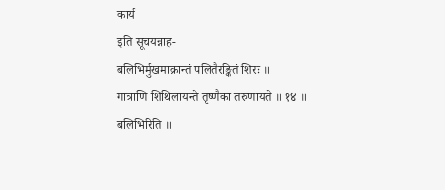कार्य
इति सूचयन्नाह-
बलिभिर्मुखमाक्रान्तं पलितैरङ्कितं शिरः ॥
गात्राणि शिथिलायन्ते तृष्णैका तरुणायते ॥ १४ ॥
बलिभिरिति ॥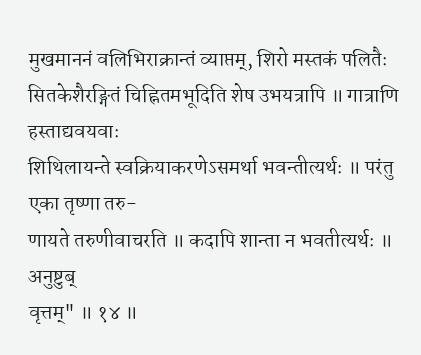मुखमाननं वलिभिराक्रान्तं व्याप्तम्, शिरो मस्तकं पलितैः
सितकेशैरङ्गितं चिह्नितमभूदिति शेष उभयत्रापि ॥ गात्राणि हस्ताद्यवयवाः
शिथिलायन्ते स्वक्रियाकरणेऽसमर्था भवन्तीत्यर्थः ॥ परंतु एका तृष्णा तरु-
णायते तरुणीवाचरति ॥ कदापि शान्ता न भवतीत्यर्थः ॥ अनुष्टुब्
वृत्तम्" ॥ १४ ॥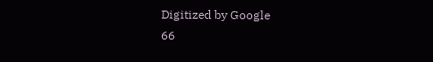Digitized by Google
66